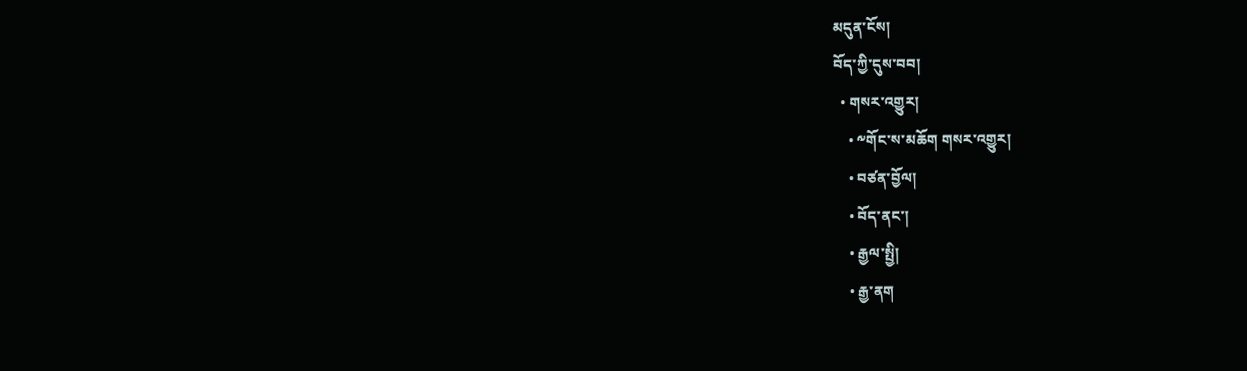མདུན་ངོས།
བོད་ཀྱི་དུས་བབ།
  • གསར་འགྱུར།
    • ༸གོང་ས་མཆོག གསར་འགྱུར།
    • བཙན་བྱོལ།
    • བོད་ནང་།
    • རྒྱལ་སྤྱི།
    • རྒྱ་ནག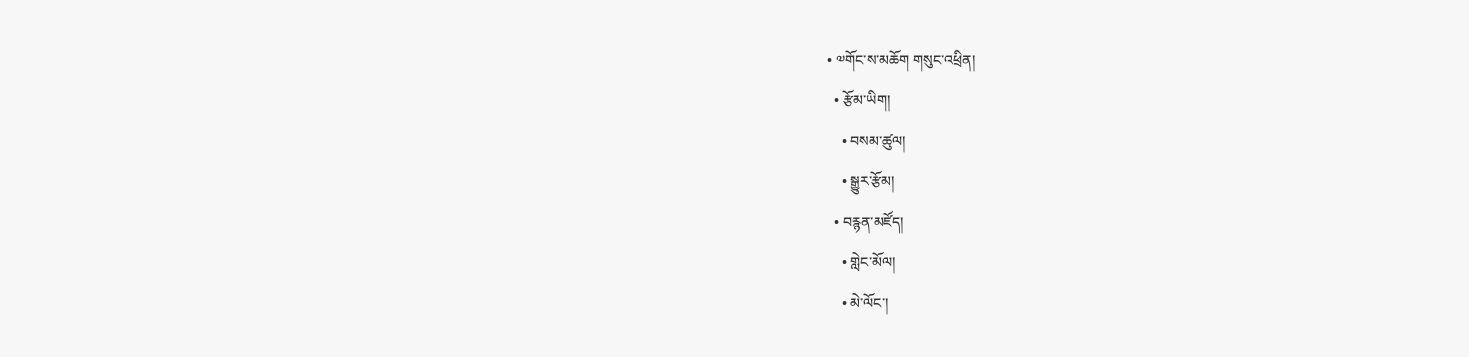• ༧གོང་ས་མཆོག གསུང་འཕྲིན།
  • རྩོམ་ཡིག།
    • བསམ་ཚུལ།
    • སྒྱུར་རྩོམ།
  • བརྙན་མཛོད།
    • གླེང་མོལ།
    • མེ་ལོང་།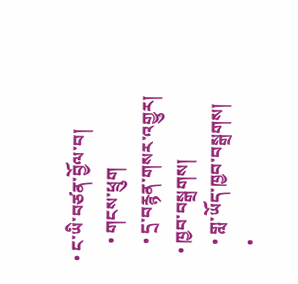• ང་ཡི་བཙན་བྱོལ་བ།
    • གངས་ཕྲུག
    • དྲ་བརྙན་གསར་འགྱུར།
  • ཁྱབ་བསྒྲགས།
    • གླ་ཡོད་ཁྱབ་བསྒྲགས།
    •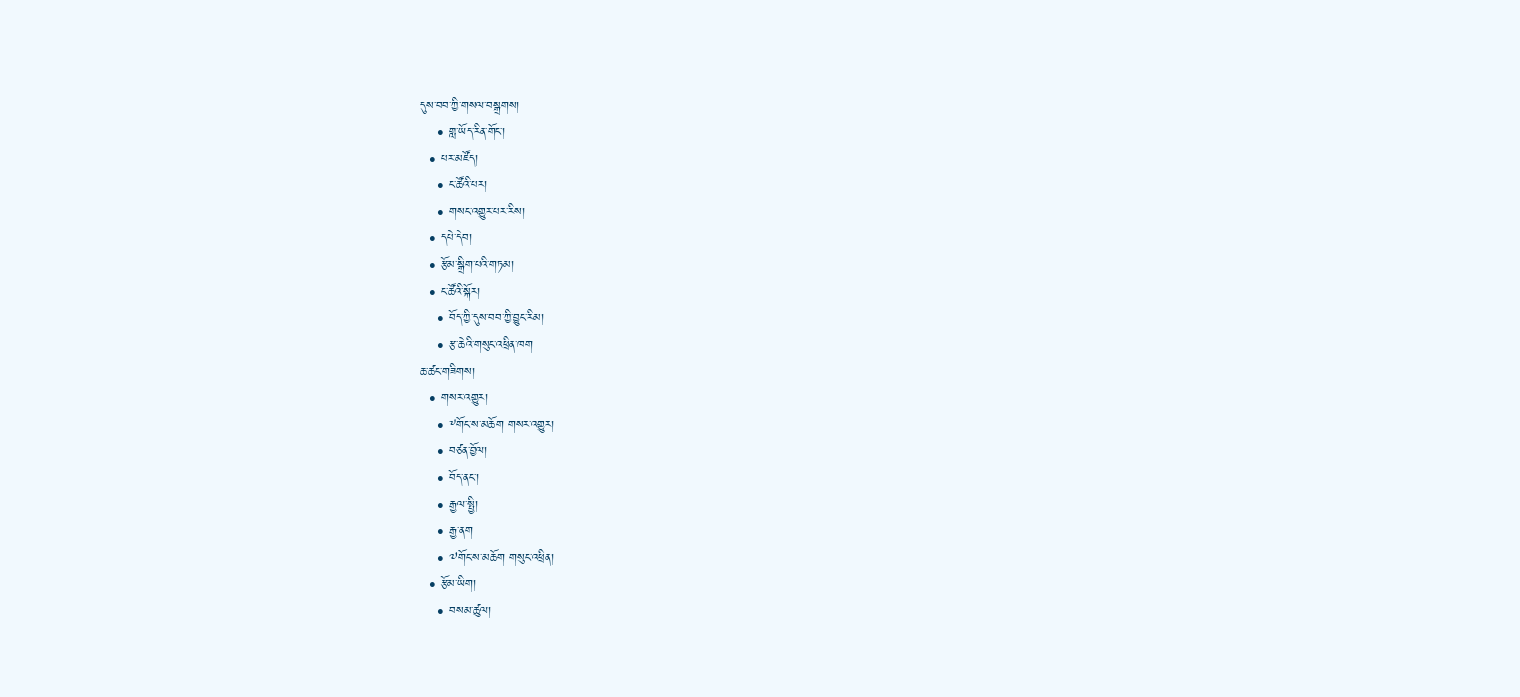དུས་བབ་ཀྱི་གསལ་བསྒྲགས།
    • གླ་ཡོད་རིན་གོང་།
  • པར་མཛོད།
    • ང་ཚོའི་པར།
    • གསང་འགྱུར་པར་རིས།
  • དཔེ་དེབ།
  • རྩོམ་སྒྲིག་པའི་གཏམ།
  • ང་ཚོའི་སྐོར།
    • བོད་ཀྱི་དུས་བབ་ཀྱི་བྱུང་རིམ།
    • རྩ་ཆེའི་གསུང་འཕྲིན་ཁག
ཆ་ཚང་གཟིགས།
  • གསར་འགྱུར།
    • ༸གོང་ས་མཆོག གསར་འགྱུར།
    • བཙན་བྱོལ།
    • བོད་ནང་།
    • རྒྱལ་སྤྱི།
    • རྒྱ་ནག
    • ༧གོང་ས་མཆོག གསུང་འཕྲིན།
  • རྩོམ་ཡིག།
    • བསམ་ཚུལ།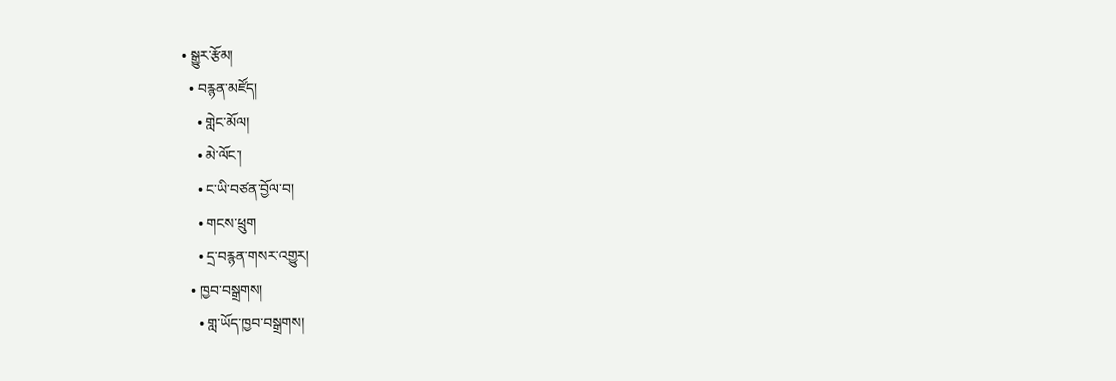• སྒྱུར་རྩོམ།
  • བརྙན་མཛོད།
    • གླེང་མོལ།
    • མེ་ལོང་།
    • ང་ཡི་བཙན་བྱོལ་བ།
    • གངས་ཕྲུག
    • དྲ་བརྙན་གསར་འགྱུར།
  • ཁྱབ་བསྒྲགས།
    • གླ་ཡོད་ཁྱབ་བསྒྲགས།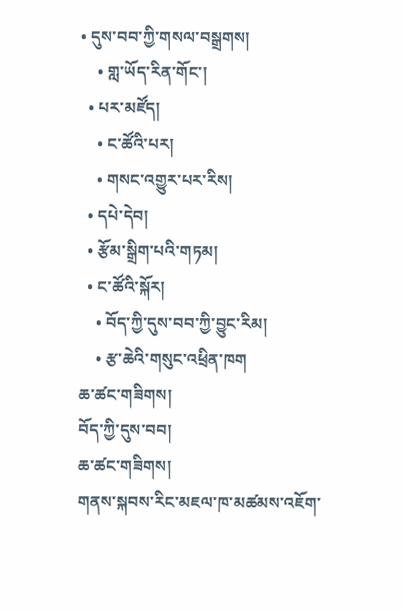• དུས་བབ་ཀྱི་གསལ་བསྒྲགས།
    • གླ་ཡོད་རིན་གོང་།
  • པར་མཛོད།
    • ང་ཚོའི་པར།
    • གསང་འགྱུར་པར་རིས།
  • དཔེ་དེབ།
  • རྩོམ་སྒྲིག་པའི་གཏམ།
  • ང་ཚོའི་སྐོར།
    • བོད་ཀྱི་དུས་བབ་ཀྱི་བྱུང་རིམ།
    • རྩ་ཆེའི་གསུང་འཕྲིན་ཁག
ཆ་ཚང་གཟིགས།
བོད་ཀྱི་དུས་བབ།
ཆ་ཚང་གཟིགས།
གནས་སྐབས་རིང་མཇལ་ཁ་མཚམས་འཇོག་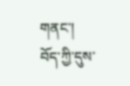གནང་།
བོད་ཀྱི་དུས་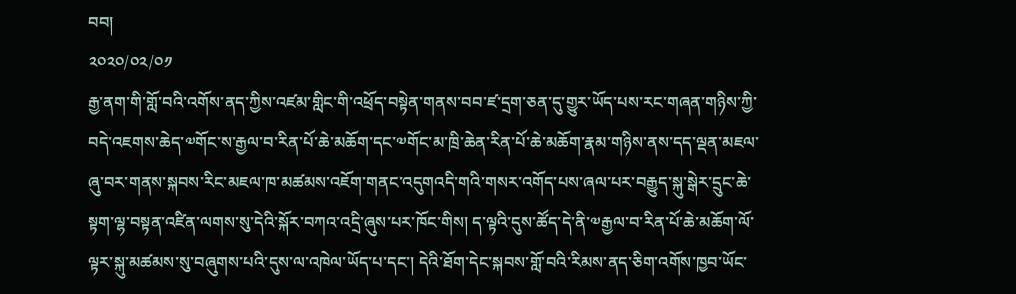བབ།
༢༠༢༠/༠༢/༠༡
རྒྱ་ནག་གི་གློ་བའི་འགོས་ནད་ཀྱིས་འཛམ་གླིང་གི་འཕྲོད་བསྟེན་གནས་བབ་ཛ་དྲག་ཅན་དུ་གྱུར་ཡོད་པས་རང་གཞན་གཉིས་ཀྱི་བདེ་འཇགས་ཆེད་༧གོང་ས་རྒྱལ་བ་རིན་པོ་ཆེ་མཆོག་དང་༧གོང་མ་ཁྲི་ཆེན་རིན་པོ་ཆེ་མཆོག་རྣམ་གཉིས་ནས་དད་ལྡན་མཇལ་ཞུ་བར་གནས་སྐབས་རིང་མཇལ་ཁ་མཚམས་འཇོག་གནང་འདུགའདི་གའི་གསར་འགོད་པས་ཞལ་པར་བརྒྱུད་སྐུ་སྒེར་དྲུང་ཆེ་སྟག་ལྷ་བསྟན་འཛིན་ལགས་སུ་དེའི་སྐོར་བཀའ་འདྲི་ཞུས་པར་ཁོང་གིས། ད་ལྟའི་དུས་ཚོད་དེ་ནི་༧རྒྱལ་བ་རིན་པོ་ཆེ་མཆོག་ལོ་ལྟར་སྐུ་མཚམས་སུ་བཞུགས་པའི་དུས་ལ་འཁེལ་ཡོད་པ་དང་། དེའི་ཐོག་དེང་སྐབས་གློ་བའི་རིམས་ནད་ཅིག་འགོས་ཁྱབ་ཡོང་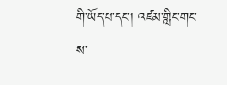གི་ཡོད་པ་དང་། འཛམ་གླིང་གང་ས་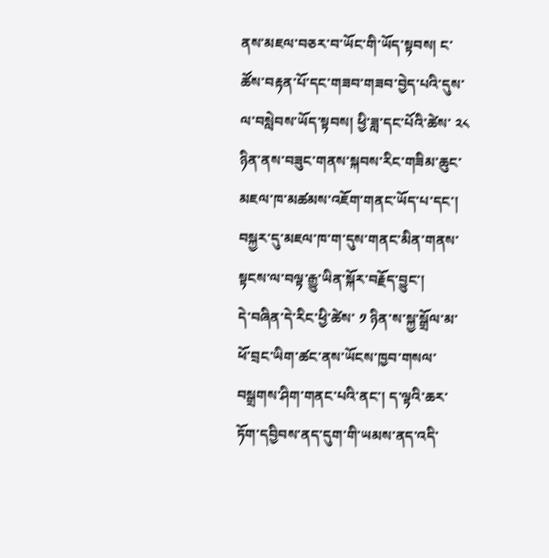ནས་མཇལ་བཅར་བ་ཡོང་གི་ཡོད་སྟབས། ང་ཚོས་བརྟན་པོ་དང་གཟབ་གཟབ་བྱེད་པའི་དུས་ལ་བསླེབས་ཡོད་སྟབས། ཕྱི་ཟླ་དང་པོའི་ཚེས་ ༢༨ ཉིན་ནས་བཟུང་གནས་སྐབས་རིང་གཟིམ་ཆུང་མཇལ་ཁ་མཚམས་འཇོག་གནང་ཡོད་པ་དང་། བསྐྱར་དུ་མཇལ་ཁ་ག་དུས་གནང་མིན་གནས་སྟངས་ལ་བལྟ་རྒྱུ་ཡིན་སྐོར་བརྗོད་བྱུང་།
དེ་བཞིན་དེ་རིང་ཕྱི་ཚེས་ ༡ ཉིན་ས་སྐྱ་སྒྲོལ་མ་ཕོ་བྲང་ཡིག་ཚང་ནས་ཡོངས་ཁྱབ་གསལ་བསྒྲགས་ཤིག་གནང་པའི་ནང་། ད་ལྟའི་ཆར་ཏོག་དབྱིབས་ནད་དུག་གི་ཡམས་ནད་འདི་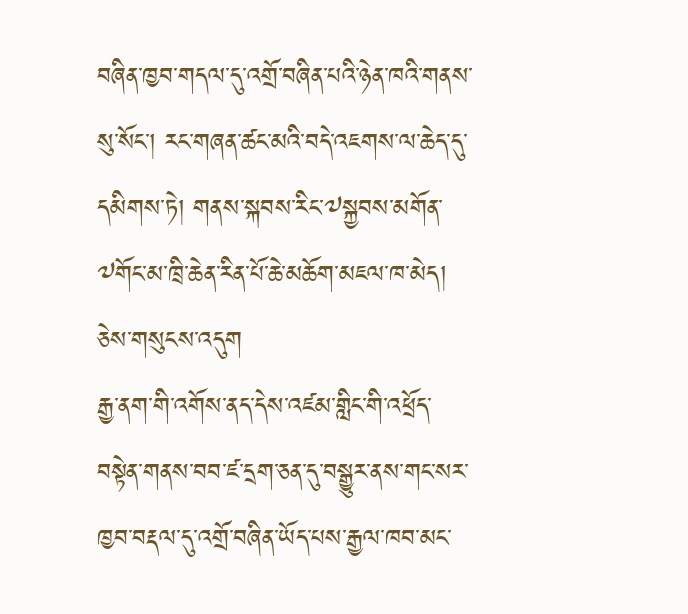བཞིན་ཁྱབ་གདལ་དུ་འགྲོ་བཞིན་པའི་ཉེན་ཁའི་གནས་སུ་སོང་། རང་གཞན་ཚང་མའི་བདེ་འཇགས་ལ་ཆེད་དུ་དམིགས་ཏེ། གནས་སྐབས་རིང་༧སྐྱབས་མགོན་༧གོང་མ་ཁྲི་ཆེན་རིན་པོ་ཆེ་མཆོག་མཇལ་ཁ་མེད། ཅེས་གསུངས་འདུག
རྒྱ་ནག་གི་འགོས་ནད་དེས་འཛམ་གླིང་གི་འཕྲོད་བསྟེན་གནས་བབ་ཛ་དྲག་ཅན་དུ་བསྒྱུར་ནས་གང་སར་ཁྱབ་བརྡལ་དུ་འགྲོ་བཞིན་ཡོད་པས་རྒྱལ་ཁབ་མང་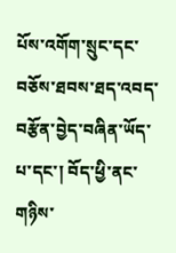པོས་འགོག་སྲུང་དང་བཅོས་ཐབས་ཐད་འབད་བརྩོན་བྱེད་བཞིན་ཡོད་པ་དང་། བོད་ཕྱི་ནང་གཉིས་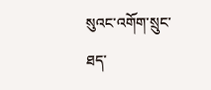སུའང་འགོག་སྲུང་ཐད་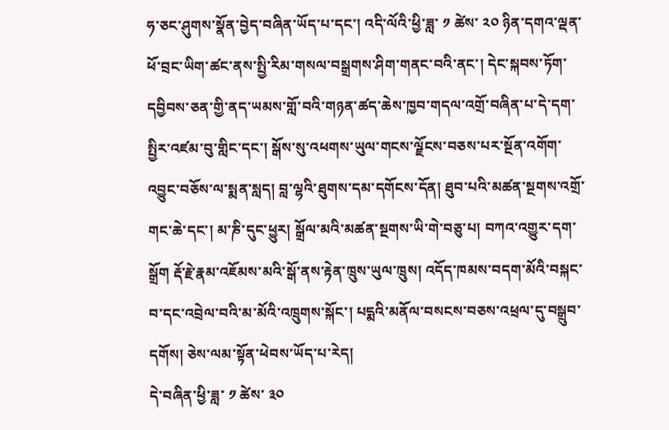ཧ་ཅང་ཤུགས་སྣོན་བྱེད་བཞིན་ཡོད་པ་དང་། འདི་ལོའི་ཕྱི་ཟླ་ ༡ ཚེས་ ༢༠ ཉིན་དགའ་ལྡན་ཕོ་བྲང་ཡིག་ཚང་ནས་སྤྱི་རིམ་གསལ་བསྒྲགས་ཤིག་གནང་བའི་ནང་། དེང་སྐབས་ཏོག་དབྱིབས་ཅན་གྱི་ནད་ཡམས་གློ་བའི་གཉན་ཚད་ཆེས་ཁྱབ་གདལ་འགྲོ་བཞིན་པ་དེ་དག་སྤྱིར་འཛམ་བུ་གླིང་དང་། སྒོས་སུ་འཕགས་ཡུལ་གངས་ལྗོངས་བཅས་པར་སྔོན་འགོག་འབྱུང་བཅོས་ལ་སྨན་སླད། བླ་ལྷའི་ཐུགས་དམ་དགོངས་དོན། ཐུབ་པའི་མཚན་སྔགས་འགྲོ་གང་ཆེ་དང་། མ་ཎི་དུང་ཕྱུར། སྒྲོལ་མའི་མཚན་སྔགས་ཡི་གེ་བཅུ་པ། བཀའ་འགྱུར་དག་སྒྲོག རྡོ་རྗེ་རྣམ་འཇོམས་མའི་སྒོ་ནས་རྟེན་ཁྲུས་ཡུལ་ཁྲུས། འདོད་ཁམས་བདག་མོའི་བསྐང་བ་དང་འབྲེལ་བའི་མ་མོའི་འཁྲུགས་སྐོང་། པདྨའི་མནོལ་བསངས་བཅས་འཕྲལ་དུ་བསྒྲུབ་དགོས། ཅེས་ལམ་སྟོན་ཕེབས་ཡོད་པ་རེད།
དེ་བཞིན་ཕྱི་ཟླ་ ༡ ཚེས་ ༣༠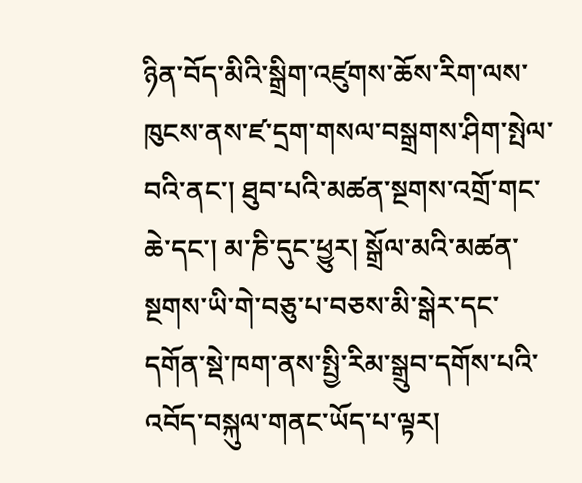ཉིན་བོད་མིའི་སྒྲིག་འཛུགས་ཆོས་རིག་ལས་ཁུངས་ནས་ཛ་དྲག་གསལ་བསྒྲགས་ཤིག་སྤེལ་བའི་ནང་། ཐུབ་པའི་མཚན་སྔགས་འགྲོ་གང་ཆེ་དང་། མ་ཎི་དུང་ཕྱུར། སྒྲོལ་མའི་མཚན་སྔགས་ཡི་གེ་བཅུ་པ་བཅས་མི་སྒེར་དང་དགོན་སྡེ་ཁག་ནས་སྤྱི་རིམ་སྒྲུབ་དགོས་པའི་འབོད་བསྐུལ་གནང་ཡོད་པ་ལྟར།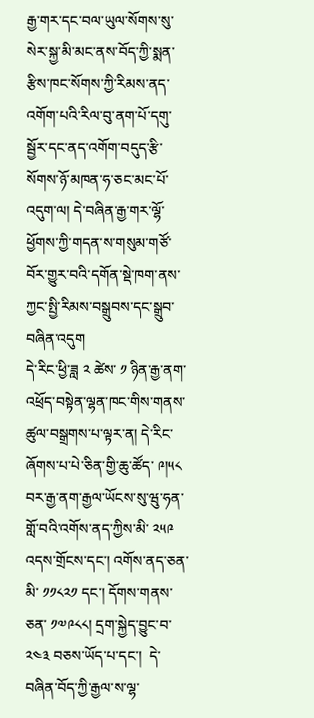རྒྱ་གར་དང་བལ་ཡུལ་སོགས་སུ་སེར་སྐྱ་མི་མང་ནས་བོད་ཀྱི་སྨན་རྩིས་ཁང་སོགས་ཀྱི་རིམས་ནད་འགོག་པའི་རིལ་བུ་ནག་པོ་དགུ་སྦྱོར་དང་ནད་འགོག་བདུད་རྩི་སོགས་ཉོ་མཁན་ཧ་ཅང་མང་པོ་འདུག་ལ། དེ་བཞིན་རྒྱ་གར་ལྷོ་ཕྱོགས་ཀྱི་གདན་ས་གསུམ་གཙོ་བོར་གྱུར་བའི་དགོན་སྡེ་ཁག་ནས་ཀྱང་སྤྱི་རིམས་བསྒྲུབས་དང་སྒྲུབ་བཞིན་འདུག
དེ་རིང་ཕྱི་ཟླ ༢ ཚེས་ ༡ ཉིན་རྒྱ་ནག་འཕྲོད་བསྟེན་ལྷན་ཁང་གིས་གནས་ཚུལ་བསྒྲགས་པ་ལྟར་ན། དེ་རིང་ཞོགས་པ་པེ་ཅིན་གྱི་ཆུ་ཚོད་ ༩།༥༨ བར་རྒྱ་ནག་རྒྱལ་ཡོངས་སུ་ཝུ་ཧན་གློ་བའི་འགོས་ནད་ཀྱིས་མི་ ༢༥༩ འདས་གྲོངས་དང་། འགོས་ནད་ཅན་མི་ ༡༡༨༢༡ དང་། དོགས་གནས་ཅན་ ༡༧༩༨༨། དྲག་སྐྱེད་བྱུང་བ་ ༢༤༣ བཅས་ཡོད་པ་དང་།  དེ་བཞིན་བོད་ཀྱི་རྒྱལ་ས་ལྷ་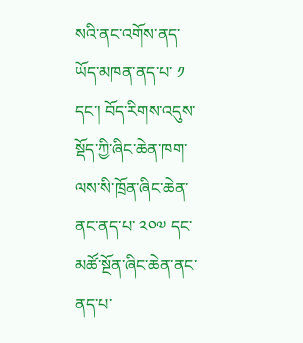སའི་ནང་འགོས་ནད་ཡོད་མཁན་ནད་པ་ ༡ དང་། བོད་རིགས་འདུས་སྡོད་ཀྱི་ཞིང་ཆེན་ཁག་ལས་སི་ཁྲོན་ཞིང་ཆེན་ནང་ནད་པ་ ༢༠༧ དང་མཚོ་སྔོན་ཞིང་ཆེན་ནང་ནད་པ་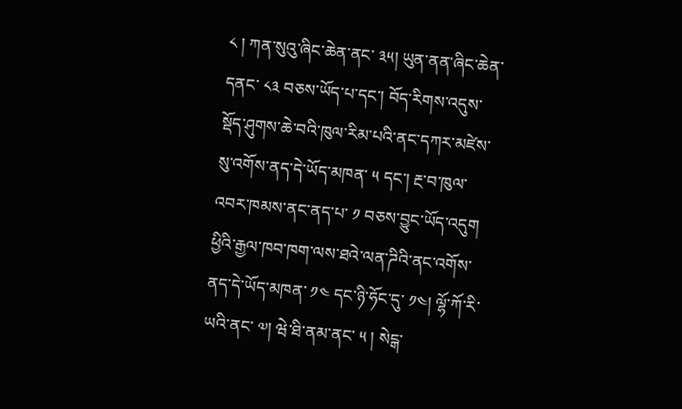༨ ། ཀན་སུའུ་ཞིང་ཆེན་ནང་ ༣༥། ཡུན་ནན་ཞིང་ཆེན་དནང་ ༨༣ བཅས་ཡོད་པ་དང་། བོད་རིགས་འདུས་སྡོད་ཤུགས་ཆེ་བའི་ཁུལ་རིམ་པའི་ནང་དཀར་མཛེས་སུ་འགོས་ནད་དེ་ཡོད་མཁན་ ༥ དང་། རྔ་བ་ཁུལ་འབར་ཁམས་ནང་ནད་པ་ ༡ བཅས་བྱུང་ཡོད་འདུག
ཕྱིའི་རྒྱལ་ཁབ་ཁག་ལས་ཐའེ་ལན་ཌིའི་ནང་འགོས་ནད་དེ་ཡོད་མཁན་ ༡༤ དང་ཉི་ཧོང་དུ་ ༡༤། ལྷོ་ཀོ་རི་ཡའི་ནང་ ༧། ཝེ་ཐི་ནམ་ནང་ ༥ ། སེངྒ་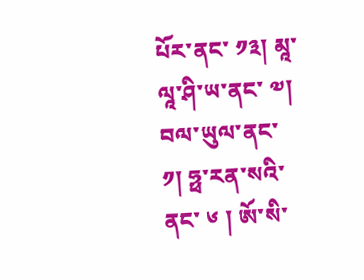པོར་ནང་ ༡༣། མཱ་ལཱ་ཤི་ཡ་ནང་ ༧། བལ་ཡུལ་ནང་ ༡། ཧྥ་རན་སའི་ནང་ ༦ ། ཨོ་སི་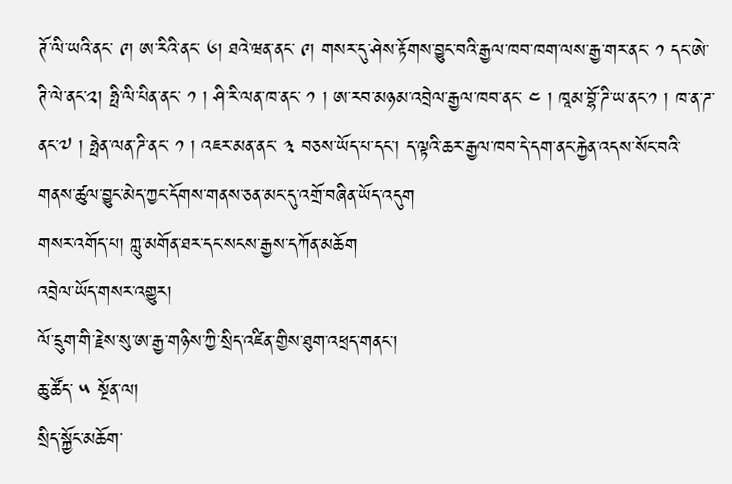ཊོ་ལི་ཡའི་ནང་ ༩། ཨ་རིའི་ནང་ ༦། ཐའེ་ཝན་ནང་ ༩། གསར་དུ་ཤེས་རྟོགས་བྱུང་བའི་རྒྱལ་ཁབ་ཁག་ལས་རྒྱ་གར་ནང་ ༡ དང་ཨེ་ཊི་ལེ་ནང་༢། ཧྥི་ལི་པིན་ནང་ ༡ ། ཤི་རི་ལན་ཁ་ནང་ ༡ ། ཨ་རབ་མཉམ་འབྲེལ་རྒྱལ་ཁབ་ནང་ ༤ ། ཁཱམ་བྷོ་ཌི་ཡ་ནང་༡ ། ཁ་ན་ཌ་ནང་༧ ། ཧྥེན་ལན་ཌི་ནང་ ༡ ། འཇར་མན་ནང་ ༣ བཅས་ཡོད་པ་དང་། ད་ལྟའི་ཆར་རྒྱལ་ཁབ་དེ་དག་ནང་རྐྱེན་འདས་སོང་བའི་གནས་ཚུལ་བྱུང་མེད་ཀྱང་དོགས་གནས་ཅན་མང་དུ་འགྲོ་བཞིན་ཡོད་འདུག
གསར་འགོད་པ། ཀླུ་མགོན་ཐར་དང་སངས་རྒྱས་དཀོན་མཆོག
འབྲེལ་ཡོད་གསར་འགྱུར།
ལོ་དྲུག་གི་རྗེས་སུ་ཨ་རྒྱ་གཉིས་ཀྱི་སྲིད་འཛིན་གྱིས་ཐུག་འཕྲད་གནང་།
ཆུ་ཚོད་ ༥ སྔོན་ལ།
སྲིད་སྐྱོང་མཆོག་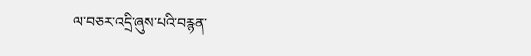ལ་བཅར་འདྲི་ཞུས་པའི་བརྙན་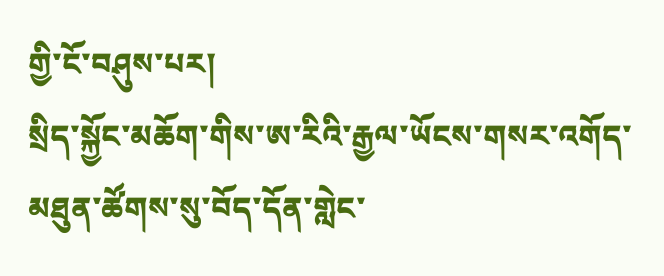གྱི་ངོ་བཤུས་པར།
སྲིད་སྐྱོང་མཆོག་གིས་ཨ་རིའི་རྒྱལ་ཡོངས་གསར་འགོད་མཐུན་ཚོགས་སུ་བོད་དོན་གླེང་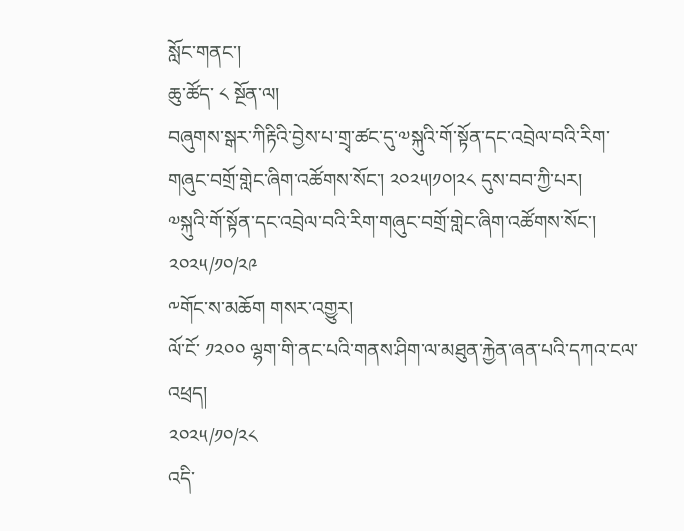སློང་གནང་།
ཆུ་ཚོད་ ༨ སྔོན་ལ།
བཞུགས་སྒར་ཀིརྟིའི་བྱེས་པ་གྲྭ་ཚང་དུ་༧སྐུའི་གོ་སྟོན་དང་འབྲེལ་བའི་རིག་གཞུང་བགྲོ་གླེང་ཞིག་འཚོགས་སོང་། ༢༠༢༥།༡༠།༢༨ དུས་བབ་ཀྱི་པར།
༧སྐུའི་གོ་སྟོན་དང་འབྲེལ་བའི་རིག་གཞུང་བགྲོ་གླེང་ཞིག་འཚོགས་སོང་།
༢༠༢༥/༡༠/༢༩
༸གོང་ས་མཆོག གསར་འགྱུར།
ལོ་ངོ་ ༡༢༠༠ ལྷག་གི་ནང་པའི་གནས་ཤིག་ལ་མཐུན་རྐྱེན་ཞན་པའི་དཀའ་ངལ་འཕྲད།
༢༠༢༥/༡༠/༢༨
འདི་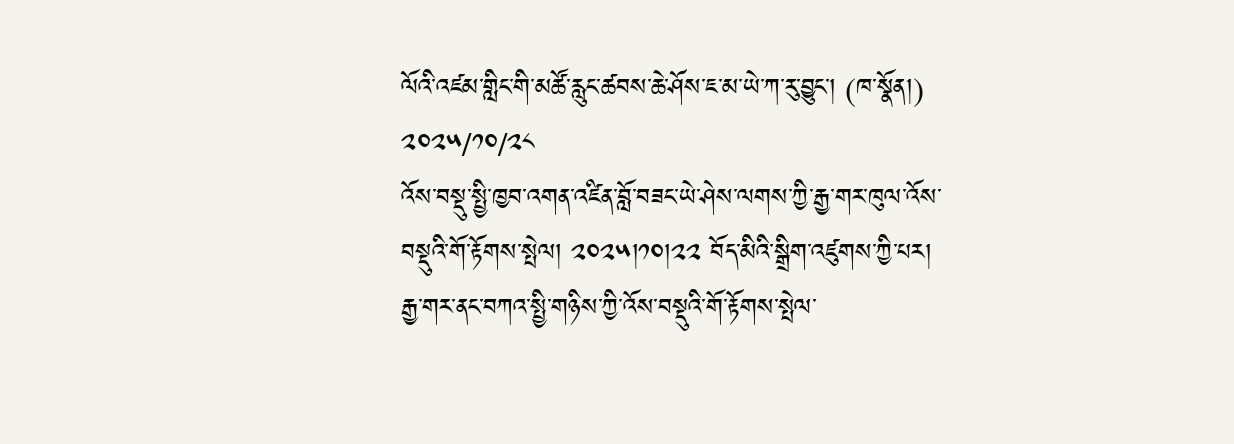ལོའི་འཛམ་གླིང་གི་མཚོ་རླུང་ཚབས་ཆེ་ཤོས་ཇ་མ་ཡེ་ཀ་རུ་བྱུང་། (ཁ་སྣོན།)
༢༠༢༥/༡༠/༢༨
འོས་བསྡུ་སྤྱི་ཁྱབ་འགན་འཛིན་བློ་བཟང་ཡེ་ཤེས་ལགས་ཀྱི་རྒྱ་གར་ཁུལ་འོས་བསྡུའི་གོ་རྟོགས་སྤེལ། ༢༠༢༥།༡༠།༢༢ བོད་མིའི་སྒྲིག་འཛུགས་ཀྱི་པར།
རྒྱ་གར་ནང་བཀའ་སྤྱི་གཉིས་ཀྱི་འོས་བསྡུའི་གོ་རྟོགས་སྤེལ་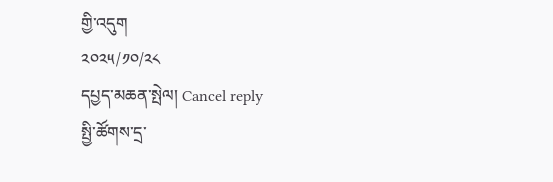གྱི་འདུག
༢༠༢༥/༡༠/༢༨
དཔྱད་མཆན་སྤེལ། Cancel reply
སྤྱི་ཚོགས་དྲ་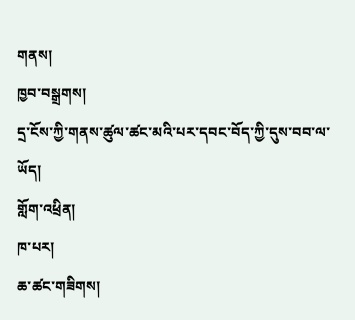གནས།
ཁྱབ་བསྒྲགས།
དྲ་ངོས་ཀྱི་གནས་ཚུལ་ཚང་མའི་པར་དབང་བོད་ཀྱི་དུས་བབ་ལ་ཡོད།
གློག་འཕྲིན།
ཁ་པར།
ཆ་ཚང་གཟིགས།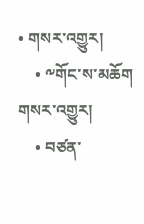• གསར་འགྱུར།
    • ༸གོང་ས་མཆོག གསར་འགྱུར།
    • བཙན་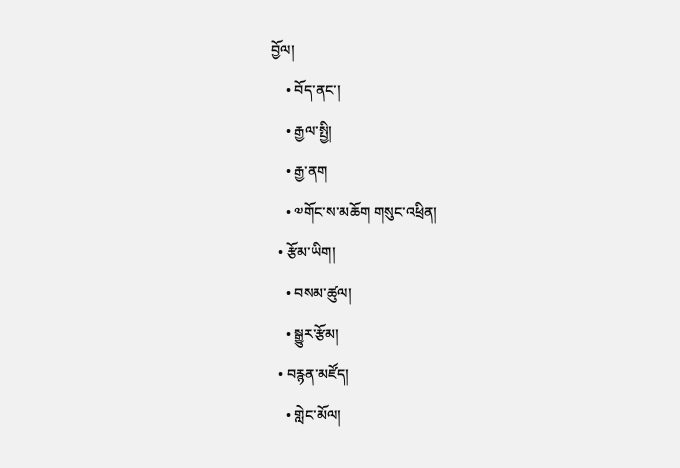བྱོལ།
    • བོད་ནང་།
    • རྒྱལ་སྤྱི།
    • རྒྱ་ནག
    • ༧གོང་ས་མཆོག གསུང་འཕྲིན།
  • རྩོམ་ཡིག།
    • བསམ་ཚུལ།
    • སྒྱུར་རྩོམ།
  • བརྙན་མཛོད།
    • གླེང་མོལ།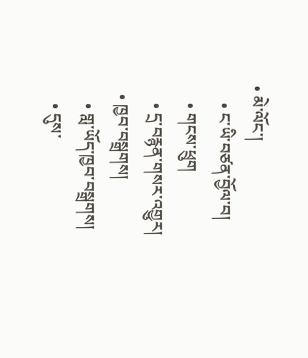• མེ་ལོང་།
    • ང་ཡི་བཙན་བྱོལ་བ།
    • གངས་ཕྲུག
    • དྲ་བརྙན་གསར་འགྱུར།
  • ཁྱབ་བསྒྲགས།
    • གླ་ཡོད་ཁྱབ་བསྒྲགས།
    • དུས་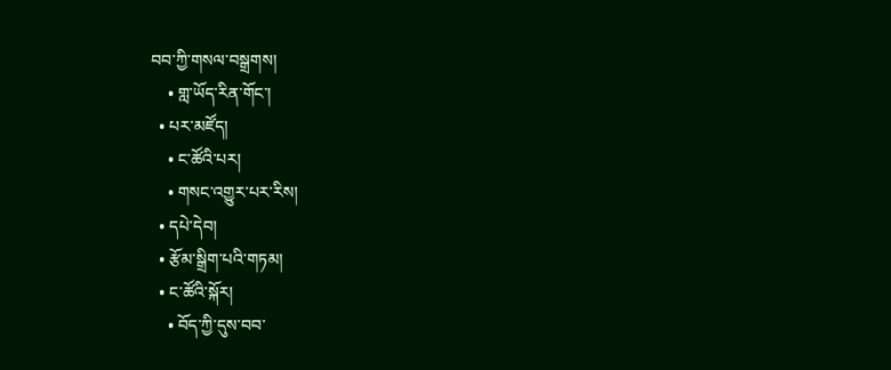བབ་ཀྱི་གསལ་བསྒྲགས།
    • གླ་ཡོད་རིན་གོང་།
  • པར་མཛོད།
    • ང་ཚོའི་པར།
    • གསང་འགྱུར་པར་རིས།
  • དཔེ་དེབ།
  • རྩོམ་སྒྲིག་པའི་གཏམ།
  • ང་ཚོའི་སྐོར།
    • བོད་ཀྱི་དུས་བབ་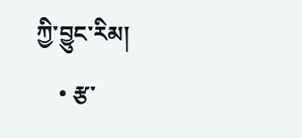ཀྱི་བྱུང་རིམ།
    • རྩ་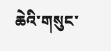ཆེའི་གསུང་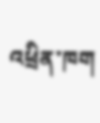འཕྲིན་ཁག